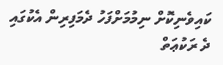ކައިވެނިކޮށް ނިމުމަށްފަހު ދެމަފިރިން އެކުގައި ދެ ރަކުޢަތް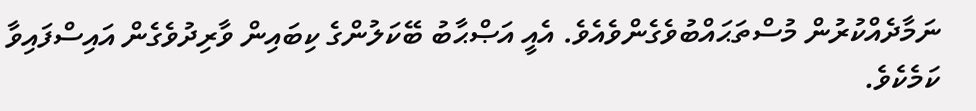ނަމާދެއްކުރުން މުސްތަޙައްބުވެގެންވެއެވެ. އެއީ އަޞްޙާބު ބޭކަލުންގެ ކިބައިން ވާރިދުވެގެން އައިސްފައިވާ ކަމެކެވެ.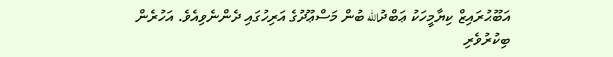އަބޫޙުރައިޒް ކިޔާމީހަކު ޢަބްދުالله ބުން މަސްޢޫދުގެ އަރިހުގައި ދެންނެވިއެވެ. އަހުރެން ބިކުރުވެރި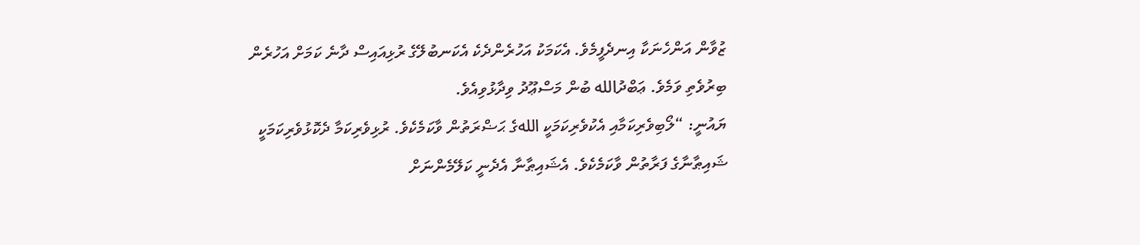ޒުވާން އަންހެނަކާ އިނދެފީމެވެ. އެކަމަކު އަހުރެންދެކެ އެކަނބުލޭގެ ރުޅިއައިސް ދާނެ ކަމަށް އަހުރެން ބިރުވެތި ވަމެވެ. ޢަބްދުالله ބުން މަސްޢޫދު ވިދާޅުވިއެވެ.
ޔައުނީ: “ލޯބިވެރިކަމާއި އެކުވެރިކަމަކީ اللهގެ ޙަޟްރަތުން ވާކަމެކެވެ. ރުޅިވެރިކަމާ ދެކޮޅުވެރިކަމަކީ ޝައިޠާނާގެ ފަރާތުން ވާކަމެކެވެ. އެޝައިޠާނާ އެދެނީ ކަލޭމެންނަށް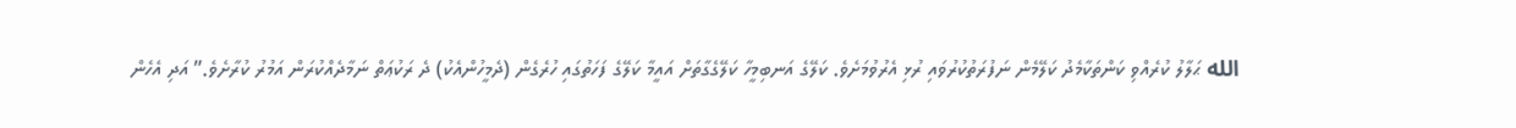الله ޙަލާލު ކުރެއްވި ކަންތަކާމެދު ކަލޭމެން ނަފުރަތުކުރުވައި ރުޅި އެރުވުމަށެވެ. ކަލޭގެ އަނބިމީހާ ކަލޭގެގާތަށް އައީމާ ކަލޭގެ ފަހަތުގައި ހުރެގެން (ދެމީހުންއެކު) ދެ ރަކުޢަތް ނަމާދެއްކުރަން އަމުރު ކުރާށެވެ.” އަދި އެހެން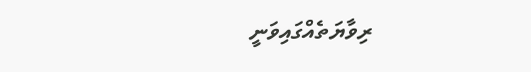ރިވާޔަތެއްގައިވަނީ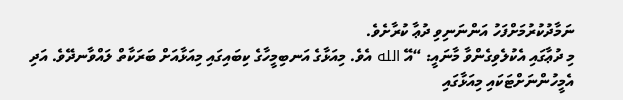ނަމާދުކުރުމަށްފަހު އަންނަނިވި ދުޢާ ކުރާށެވެ.
މި ދުޢާގައި އެކުލެވިގެންވާ މާނައީ: “އޭ الله އެވެ. މިއަޅާގެ އަނބިމީހާގެ ކިބައިގައި މިއަޅާއަށް ބަރަކާތް ލައްވާނދޭވެ. އަދި އެމީހުންނަށްޓަކައި މިއަޅާގައި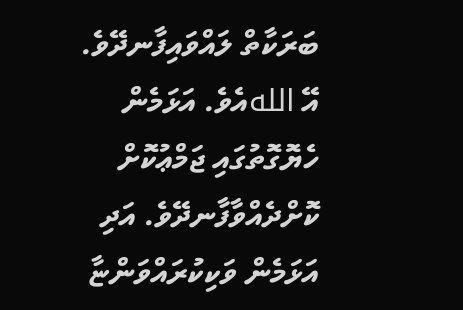ބަރަކާތް ލައްވައިފާނދޭވެ. އޭ اللهއެވެ. އަޅަމެން ހެޔޮގޮތުގައި ޖަމްޢުކޮށް ކޮށްދެއްވާފާނދޭވެ. އަދި އަޅަމެން ވަކިކުރައްވަންޏާ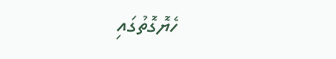ހެޔޮގޮތުގައި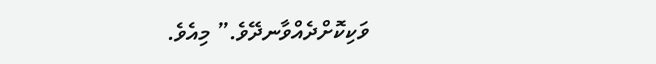ވަކިކޮށްދެއްވާނދޭވެ.” މިއެވެ.